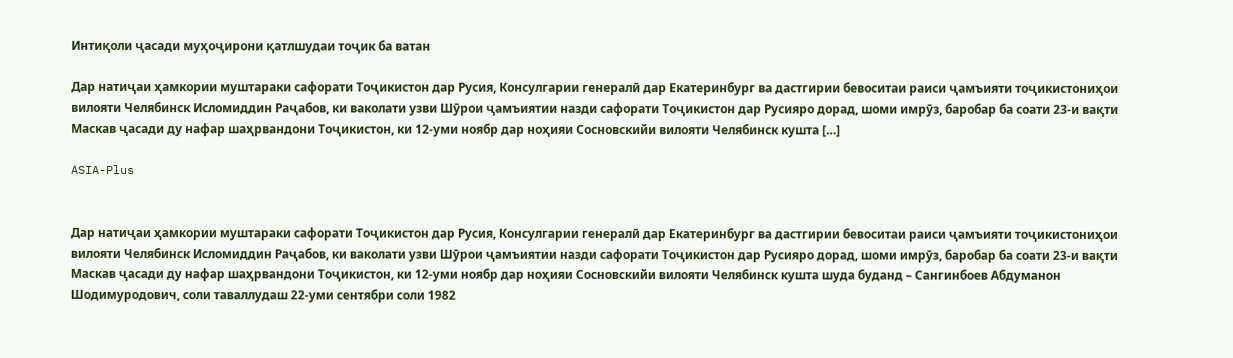Интиқоли ҷасади муҳоҷирони қатлшудаи тоҷик ба ватан

Дар натиҷаи ҳамкории муштараки сафорати Тоҷикистон дар Русия, Консулгарии генералӣ дар Екатеринбург ва дастгирии бевоситаи раиси ҷамъияти тоҷикистониҳои вилояти Челябинск Исломиддин Раҷабов, ки ваколати узви Шӯрои ҷамъиятии назди сафорати Тоҷикистон дар Русияро дорад, шоми имрӯз, баробар ба соати 23-и вақти Маскав ҷасади ду нафар шаҳрвандони Тоҷикистон, ки 12-уми ноябр дар ноҳияи Сосновскийи вилояти Челябинск кушта […]

ASIA-Plus


Дар натиҷаи ҳамкории муштараки сафорати Тоҷикистон дар Русия, Консулгарии генералӣ дар Екатеринбург ва дастгирии бевоситаи раиси ҷамъияти тоҷикистониҳои вилояти Челябинск Исломиддин Раҷабов, ки ваколати узви Шӯрои ҷамъиятии назди сафорати Тоҷикистон дар Русияро дорад, шоми имрӯз, баробар ба соати 23-и вақти Маскав ҷасади ду нафар шаҳрвандони Тоҷикистон, ки 12-уми ноябр дар ноҳияи Сосновскийи вилояти Челябинск кушта шуда буданд – Сангинбоев Абдуманон Шодимуродович, соли таваллудаш 22-уми сентябри соли 1982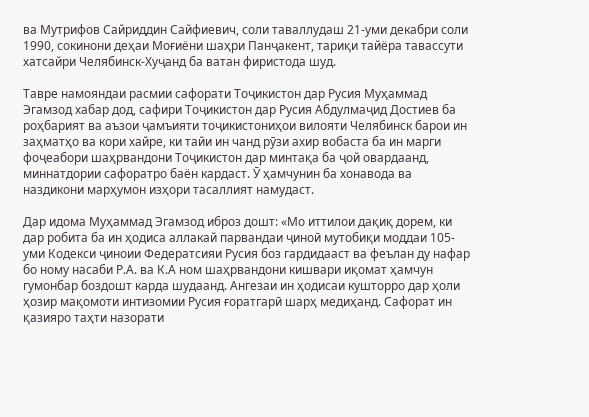ва Мутрифов Сайриддин Сайфиевич, соли таваллудаш 21-уми декабри соли 1990, сокинони деҳаи Моғиёни шаҳри Панҷакент, тариқи тайёра тавассути хатсайри Челябинск-Хуҷанд ба ватан фиристода шуд.

Тавре намояндаи расмии сафорати Тоҷикистон дар Русия Муҳаммад Эгамзод хабар дод, сафири Тоҷикистон дар Русия Абдулмаҷид Достиев ба роҳбарият ва аъзои ҷамъияти тоҷикистониҳои вилояти Челябинск барои ин заҳматҳо ва кори хайре, ки тайи ин чанд рӯзи ахир вобаста ба ин марги фоҷеабори шаҳрвандони Тоҷикистон дар минтақа ба ҷой овардаанд, миннатдории сафоратро баён кардаст. Ӯ ҳамчунин ба хонавода ва наздикони марҳумон изҳори тасаллият намудаст.

Дар идома Муҳаммад Эгамзод иброз дошт: «Мо иттилои дақиқ дорем, ки дар робита ба ин ҳодиса аллакай парвандаи ҷиноӣ мутобиқи моддаи 105-уми Кодекси ҷиноии Федератсияи Русия боз гардидааст ва феълан ду нафар бо ному насаби Р.А. ва К.А ном шаҳрвандони кишвари иқомат ҳамчун гумонбар боздошт карда шудаанд. Ангезаи ин ҳодисаи кушторро дар ҳоли ҳозир мақомоти интизомии Русия ғоратгарӣ шарҳ медиҳанд. Сафорат ин қазияро таҳти назорати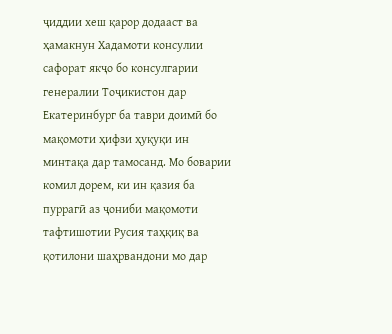ҷиддии хеш қарор додааст ва ҳамакнун Хадамоти консулии сафорат якҷо бо консулгарии генералии Тоҷикистон дар Екатеринбург ба таври доимӣ бо мақомоти ҳифзи ҳуқуқи ин минтақа дар тамосанд. Мо боварии комил дорем, ки ин қазия ба пуррагӣ аз ҷониби мақомоти тафтишотии Русия таҳқиқ ва қотилони шаҳрвандони мо дар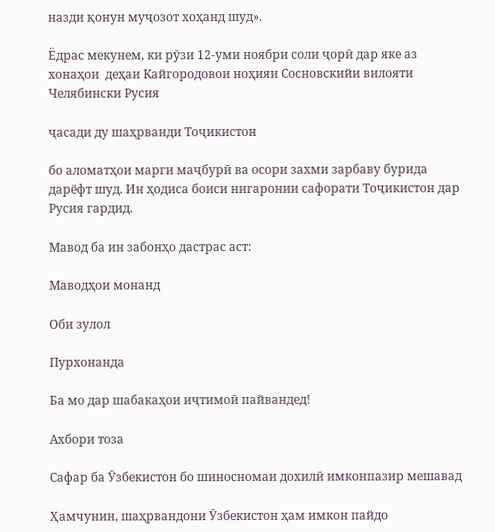назди қонун муҷозот хоҳанд шуд».

Ёдрас мекунем, ки рӯзи 12-уми ноябри соли ҷорӣ дар яке аз хонаҳои  деҳаи Кайгородовои ноҳияи Сосновскийи вилояти Челябински Русия

ҷасади ду шаҳрванди Тоҷикистон

бо аломатҳои марги маҷбурӣ ва осори захми зарбаву бурида дарёфт шуд. Ин ҳодиса боиси нигаронии сафорати Тоҷикистон дар Русия гардид.

Мавод ба ин забонҳо дастрас аст:

Маводҳои монанд

Оби зулол

Пурхонанда

Ба мо дар шабакаҳои иҷтимоӣ пайвандед!

Ахбори тоза

Сафар ба Ӯзбекистон бо шиносномаи дохилӣ имконпазир мешавад

Ҳамчунин, шаҳрвандони Ӯзбекистон ҳам имкон пайдо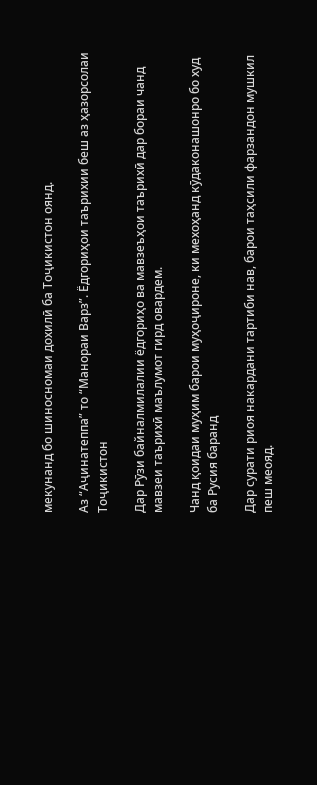мекунанд бо шиносномаи дохилӣ ба Тоҷикистон оянд.

Аз “Аҷинатеппа” то “Манораи Варз”. Ёдгориҳои таърихии беш аз ҳазорсолаи Тоҷикистон

Дар Рӯзи байналмилалии ёдгориҳо ва мавзеъҳои таърихӣ дар бораи чанд мавзеи таърихӣ маълумот гирд овардем.

Чанд қоидаи муҳим барои муҳоҷироне, ки мехоҳанд кӯдаконашонро бо худ ба Русия баранд

Дар сурати риоя накардани тартиби нав, барои таҳсили фарзандон мушкил пеш меояд.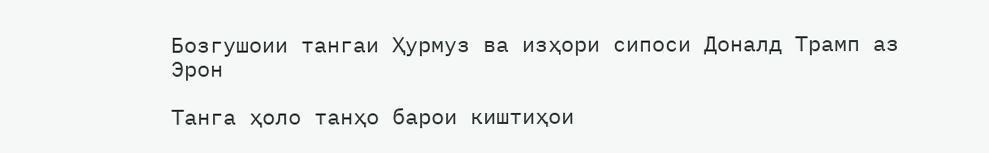Бозгушоии тангаи Ҳурмуз ва изҳори сипоси Доналд Трамп аз Эрон

Танга ҳоло танҳо барои киштиҳои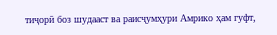тиҷорӣ боз шудааст ва раисҷумҳури Амрико ҳам гуфт,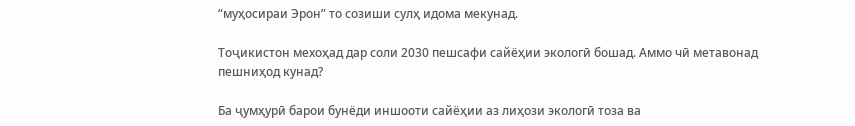“муҳосираи Эрон” то созиши сулҳ идома мекунад.

Тоҷикистон мехоҳад дар соли 2030 пешсафи сайёҳии экологӣ бошад. Аммо чӣ метавонад пешниҳод кунад?

Ба ҷумҳурӣ барои бунёди иншооти сайёҳии аз лиҳози экологӣ тоза ва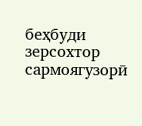беҳбуди зерсохтор сармоягузорӣ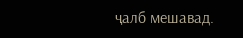ҷалб мешавад.